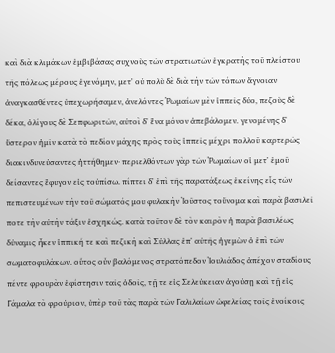καὶ διὰ κλιμάκων ἐμβιβάσας συχνοὺς τῶν στρατιωτῶν ἐγκρατὴς τοῦ πλείστου τῆς πόλεως μέρους ἐγενόμην, μετʼ οὐ πολὺ δὲ διὰ τὴν τῶν τόπων ἄγνοιαν ἀναγκασθέντες ὑπεχωρήσαμεν, ἀνελόντες Ῥωμαίων μὲν ἱππεῖς δύο, πεζοὺς δὲ δέκα, ὀλίγους δὲ Σεπφωριτῶν, αὐτοὶ δʼ ἕνα μόνον ἀπεβάλομεν. γενομένης δʼ ὕστερον ἡμῖν κατὰ τὸ πεδίον μάχης πρὸς τοὺς ἱππεῖς μέχρι πολλοῦ καρτερῶς διακινδυνεύσαντες ἡττήθημεν· περιελθόντων γὰρ τῶν Ῥωμαίων οἱ μετʼ ἐμοῦ δείσαντες ἔφυγον εἰς τοὐπίσω. πίπτει δʼ ἐπὶ τῆς παρατάξεως ἐκείνης εἷς τῶν πεπιστευμένων τὴν τοῦ σώματός μου φυλακὴν Ἰοῦστος τοὔνομα καὶ παρὰ βασιλεῖ ποτε τὴν αὐτὴν τάξιν ἐσχηκώς. κατὰ τοῦτον δὲ τὸν καιρὸν ἡ παρὰ βασιλέως δύναμις ἧκεν ἱππική τε καὶ πεζικὴ καὶ Σύλλας ἐπʼ αὐτῆς ἡγεμὼν ὁ ἐπὶ τῶν σωματοφυλάκων. οὗτος οὖν βαλόμενος στρατόπεδον Ἰουλιάδος ἀπέχον σταδίους πέντε φρουρὰν ἐφίστησιν ταῖς ὁδοῖς, τῇ τε εἰς Σελεύκειαν ἀγούσῃ καὶ τῇ εἰς Γάμαλα τὸ φρούριον, ὑπὲρ τοῦ τὰς παρὰ τῶν Γαλιλαίων ὠφελείας τοῖς ἐνοίκοις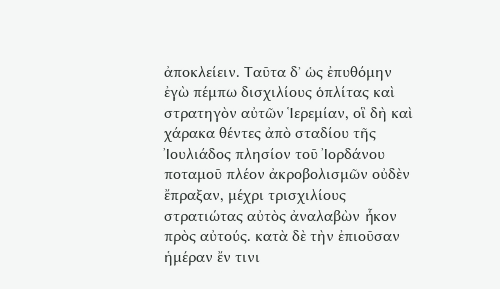ἀποκλείειν. Ταῦτα δʼ ὡς ἐπυθόμην ἐγὼ πέμπω δισχιλίους ὁπλίτας καὶ στρατηγὸν αὐτῶν Ἱερεμίαν, οἳ δὴ καὶ χάρακα θέντες ἀπὸ σταδίου τῆς Ἰουλιάδος πλησίον τοῦ Ἰορδάνου ποταμοῦ πλέον ἀκροβολισμῶν οὐδὲν ἔπραξαν, μέχρι τρισχιλίους στρατιώτας αὐτὸς ἀναλαβὼν ἧκον πρὸς αὐτούς. κατὰ δὲ τὴν ἐπιοῦσαν ἡμέραν ἔν τινι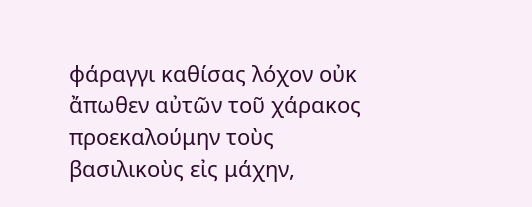φάραγγι καθίσας λόχον οὐκ ἄπωθεν αὐτῶν τοῦ χάρακος προεκαλούμην τοὺς βασιλικοὺς εἰς μάχην,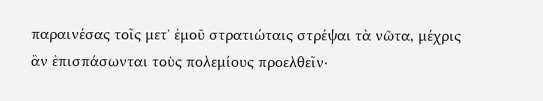παραινέσας τοῖς μετʼ ἐμοῦ στρατιώταις στρέψαι τὰ νῶτα, μέχρις ἂν ἐπισπάσωνται τοὺς πολεμίους προελθεῖν·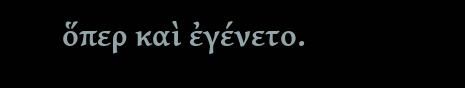ὅπερ καὶ ἐγένετο.